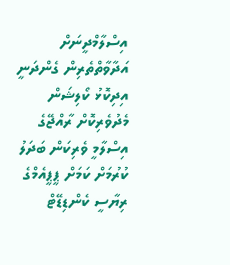އިސްލާމްދީނަށް އަދާވާތްތެރިން ގެންދަނީ އިދިކޮޅު ކޯލިޝަން މެދުވެރިކޮށް ރާއްޖޭގެ އިސްލާމީ ވެރިކަން ބަދަލު ކުރުމަށް ކަމަށް ޕީޕީއެމްގެ ރިޔާސީ ކެންޑިޑޭޓް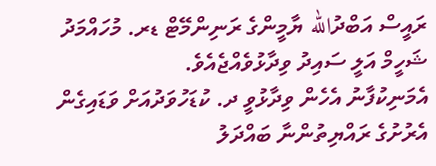ރައީސް އަބްދުالله ޔާމީންގެ ރަނިންމޭޓް ޑރ. މުހައްމަދު ޝަހީމް އަލީ ސައިދު ވިދާޅުވެއްޖެއެވެ.
އެމަނިކުފާނު އެހެން ވިދާޅުވީ ދ. ކުޑަހުވަދުއަށް ވަޑައިގެން އެރުށުގެ ރައްޔިތުންނާ ބައްދަލު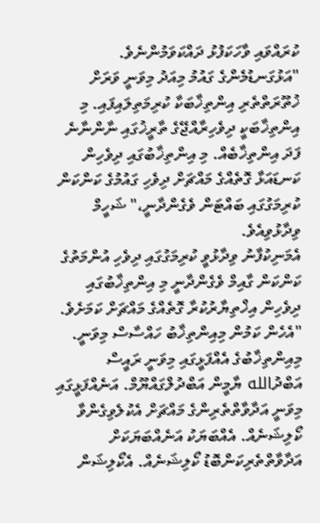ކުރައްވައި ވާހަކަފުޅު ދައްކަވަމުންނެވެ. "އަޅުގަނޑުމެންގެ ގައުމު މިއަދު މިވަނީ ވަރަށް ޚުތޫރަތްތެރި އިންތިޚާބަކާ ކުރިމަތިލައިފައި. މި އިންތިޚާބަކީ ދިވެހިރާއްޖޭގެ ތާރީޚުގައި ނާންނާނެ ފަދަ އިންތިޚާބެއް. މި އިންތިޚާބުގައި ދިވެހިން ކަނޑައަޅާ ގޮތެއްގެ މައްޗަށް ދިވެހި ގައުމުގެ ކަންކަން ކުރިމަގުގައި ބައްޓަން ވެގެންދާނީ،" ޝަހީމް ވިދާޅުވިއެވެ.
އެމަނިކުފާނު ވިދާޅުވީ ކުރިމަގުގައި ދިވެހި އުންމަތުގެ ކަންކަން ގާއިމް ވެގެންދާނީ މި އިންތިޚާބުގައި ދިވެހިން އިޚްތިޔާރުކުރާ ގޮތެއްގެ މައްޗަށް ކަމަށެވެ. "އެހެން ކަމުން މިއިންތިޚާބު ހައްސާސް މިވަނީ. މިއިންތިޚާބުގެ އެއްފަޅީގައި މިވަނީ ރައީސް އަބްދުالله ޔާމީން އަބްދުލްގައްޔޫމް. އަނެއްފަޅީގައި މިވަނީ އަދާވާތްތެރިންގެ މައްޗަށް އެކުލެވިގެންވާ ކޯލިޝަނެއް. އެއްބަޔަކު އަނެއްބަޔަކަށް އަދާވާތްތެރިކަންބޮޑު ކޯލިޝަނެއް. އެކޯލިޝަން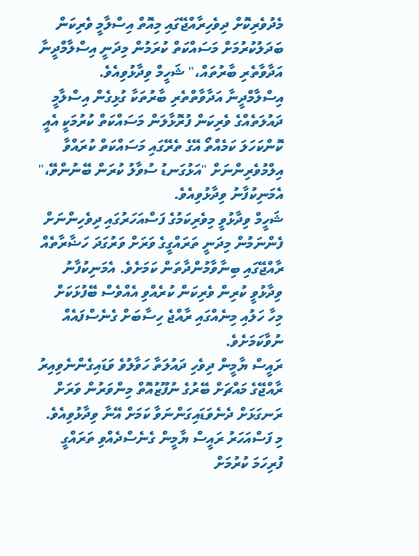މެދުވެރިކޮށް ދިވެހިރާއްޖޭގައި މިއޮތް އިސްލާމީ ވެރިކަން ބަދަލުކުރުމަށް މަސައްކަތް ކުރަމުން މިދަނީ އިސްލާމްދީނާ އަދާވާތެރި ބާރުތައް،" ޝަހީމް ވިދާޅުވިއެވެ.
އިސްލާމްދީނާ އަދާވާތްތެރި ބާރުތަކާ ގުޅިގެން އިސްލާމީ ދައުލަތެއްގެ ވެރިކަން ފުރޮޅާލަން މަސައްކަތް ކުރުމަކީ އެއީ ކޮންކަހަލަ ކަމެއްތޯ އޭގެ ތެރޭގައި މަސައްކަތް ކުރައްވާ އިލްމުވެރިންނަށް "އަޅުގަނޑު ސުވާލު ކުރަން ބޭނުންވޭ،" އެމަނިކުފާނު ވިދާޅުވިއެވެ.
ޝަހީމް ވިދާޅުވީ މިވެރިކަމުގެ ފަސްއަހަރުގައި ދިވެހިންނަށް ފެންނަމުން މިދަނީ ތަރައްގީގެ ވަރަށް ވަރުގަދަ ހަޟާރާތެއް ރާއްޖޭގައި ބިނާވާމުންދާތަން ކަމަށެވެ. އެމަނިކުފާނު ވިދާޅުވީ ކުރިން ވެރިކަން ކުރެއްވި އެއްވެސް ބޭފުޅަކަށް މިހާ ހަލުއި މިނެއްގައި ރާއްޖެ ހިސާބަށް ގެނެސްފައެއް ނުވާކަމަށެވެ.
ރައީސް ޔާމީން ދިވެހި ދައުލަތާ ހަވާލުވެ ވަޑައިގެންނެވިއިރު ރާއްޖޭގެ މައްޗަށް ބޭރުގެ ނުފޫޒުއޮތް މިންވަރުން ވަރަށް ރަނގަޅަށް ދެނެވަޑައިގަންނަވާ ކަމަށް އޭނާ ވިދާޅުވިއެވެ. މި ފަސްއަހަރު ރައީސް ޔާމީން ގެނެސްދެއްވި ތަރައްގީ ފުރިހަމަ ކުރުމަށް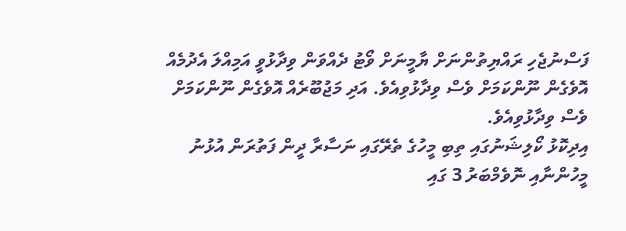ފަސްނުޖެހި ރައްޔިތުންނަށް ޔާމީނަށް ވޯޓު ދެއްވަން ވިދާޅުވީ އަމިއްލަ އެދުމެއް އޮވެގެން ނޫންކަމަށް ވެސް ވިދާޅުވިއެވެ. އަދި މަޖުބޫރެއް އޮވެގެން ނޫންކަމަށް ވެސް ވިދާޅުވިއެވެ.
އިދިކޮޅު ކޯލިޝަނުގައި ތިބި މީހުގެ ތެރޭގައި ނަސާރާ ދީން ފަތުރަން އުޅުނު މީހުންނާއި ނޮވެމްބަރު 3 ގައި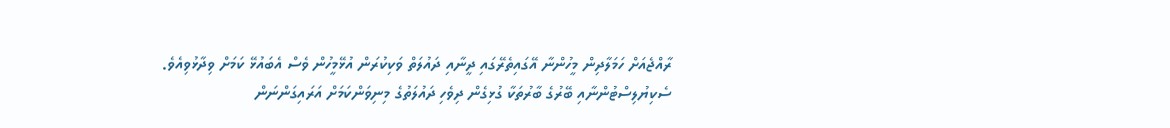ރާއްޖެއަށް ހަމަލާދިން މީހުންނާ އޭގައިތެރޭގައި ދީނާއި ދައުލަތް ވަކިކުރަން އުޅޭމީހުން ވެސް އެބައުޅޭ ކަމަށް ވިދާޅުވިއެވެ. ސެކިޔުލިސްޓުންނާއި ބޭރުގެ ބާރުތަކާ ގުޅިގެން ދިވެހި ދައުލަތުގެ މިނިވަންކަމަށް އަރައިގަންނަން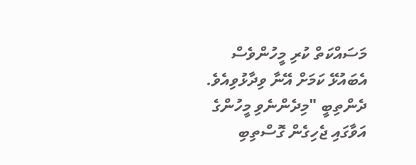މަސައްކަތް ކުރި މީހުންވެސް އެބައުޅޭ ކަމަށް އޭނާ ވިދާޅުވިއެވެ. ދެންތިބީ "މިދެންނެވި މީހުންގެ އަވާގައި ޖެހިގެން ގޮސްތިބި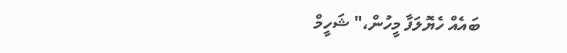ބައެއް ހެޔޮލަފާ މީހުން،" ޝަހީމް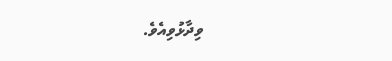ވިދާޅުވިއެވެ.